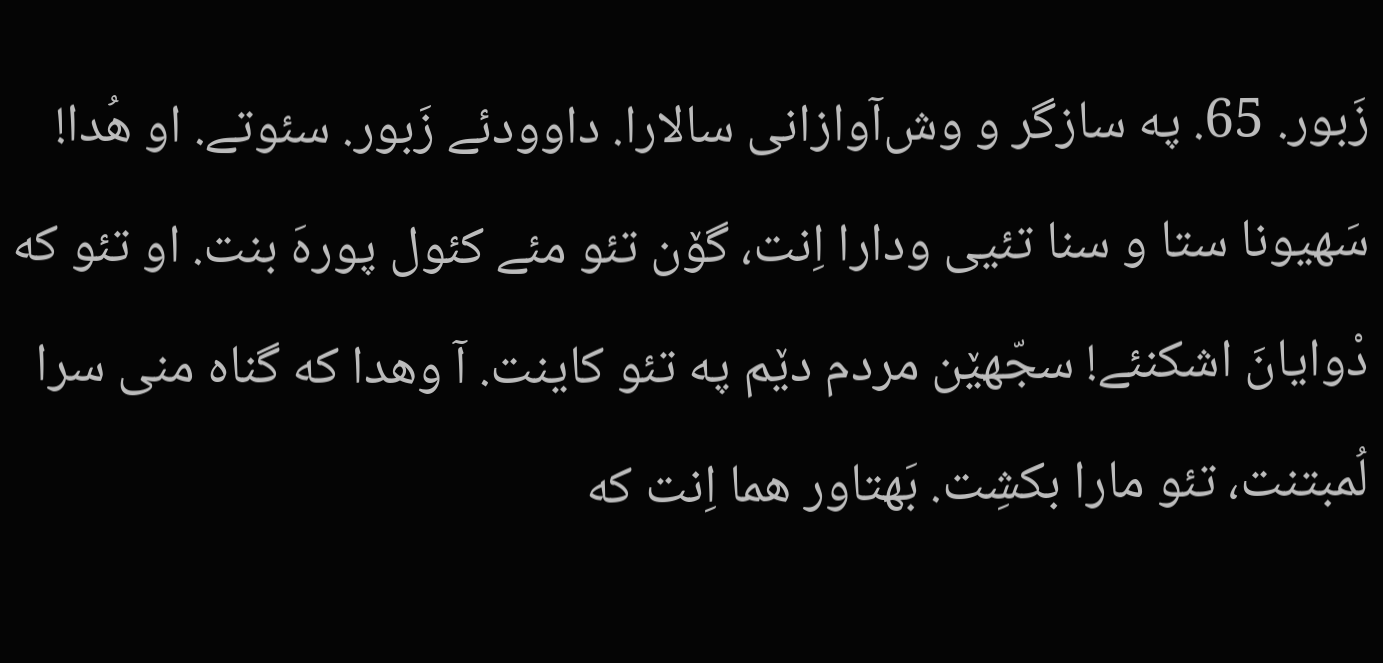زَبور. 65. په سازگر و وش‌آوازانی سالارا. داوودئے زَبور. سئوتے. او هُدا! سَهیونا ستا و سنا تئیی ودارا اِنت، گۆن تئو مئے کئول پورهَ بنت. او تئو که دْوایانَ اشکنئے! سجّهێن مردم دێم په تئو کاینت. آ وهدا که گناه منی سرا لُمبتنت، تئو مارا بکشِت. بَهتاور هما اِنت که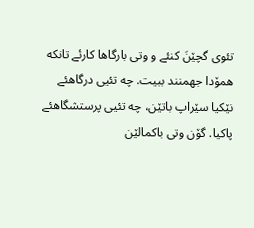تئوی گچێنَ کنئے و وتی بارگاها کارئے تانکه همۆدا جهمنند ببیت. چه تئیی درگاهئے نێکیا سێراپ باتێن، چه تئیی پرستشگاهئے پاکیا. گۆن وتی باکمالێن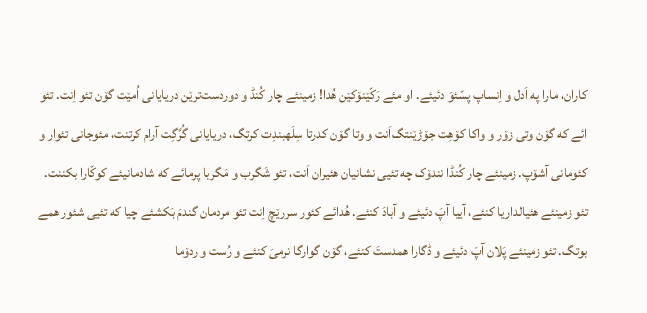کاران، مارا په اَدل و اِنساپ پسّئوَ دئیئے. او مئے رَکّێنۆکێن هُدا! زمینئے چار کُنڈ و دوردست‌ترێن دریایانی اُمێت گۆن تئو اِنت. تئو ائے که گۆن وتی زۆر و واکا کۆهِت جۆڑێنتگ‌اَنت و وتا گۆن کدرتا سِلَهبندِت کرتگ، دریایانی گُرَّگِت آرام کرتنت، مئوجانی تئوار و کئومانی آشۆپ. زمینئے چار کُنڈا نندۆک چه تئیی نشانیان هئیران اَنت، تئو شَگرب و مَگربا پرمائے که شادمانیئے کوکّارا بکننت. تئو زمینئے هئیالداریا کنئے، آییا آپَ دئیئے و آبادَ کنئے. هُدائے کئور سررێچ اِنت تئو مردمان گندمَ بَکشئے چیا که تئیی شئور همے بوتگ. تئو زمینئے پَلان آپَ دئیئے و ڈگارا همدستَ کنئے، گۆن گوارگا نرمیَ کنئے و رُست و ردۆما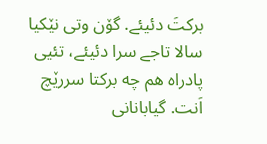برکتَ دئیئے. گۆن وتی نێکیا سالا تاجے سرا دئیئے، تئیی پادراه هم چه برکتا سررێچ اَنت. گیابانانی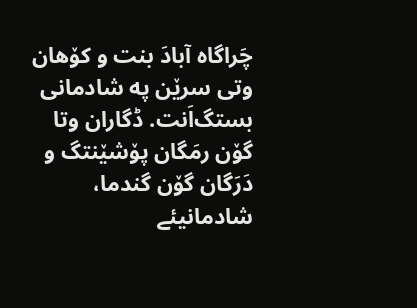چَراگاه آبادَ بنت و کۆهان وتی سرێن په شادمانی بستگ‌اَنت. ڈگاران وتا گۆن رمَگان پۆشێنتگ و دَرَگان گۆن گندما، شادمانیئے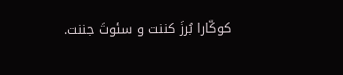کوکّارا بُرزَ کننت و سئوتَ جننت.